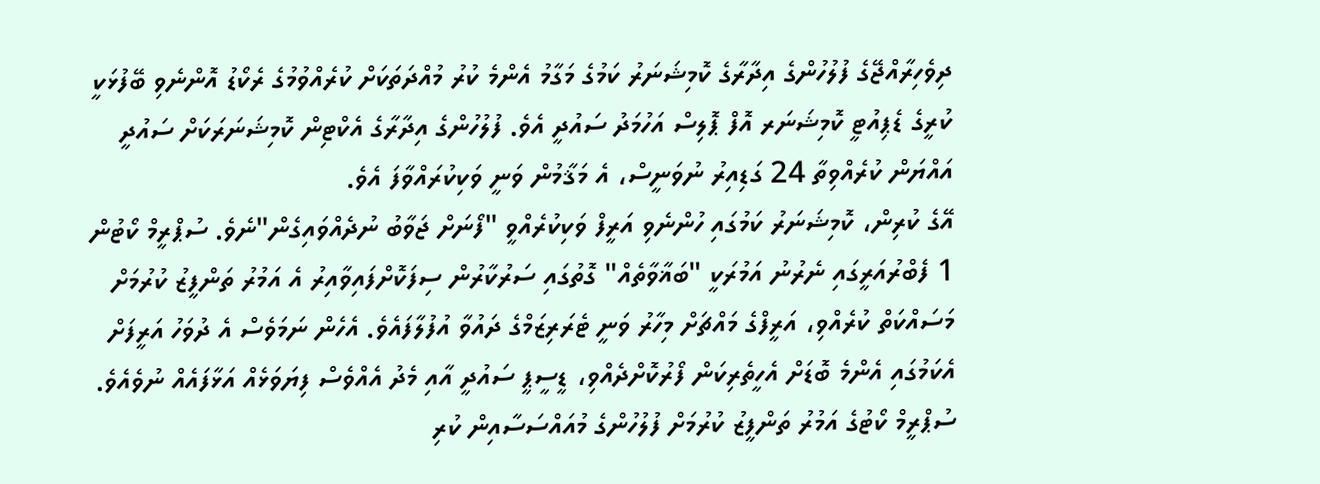ދިވެހިރާއްޖޭގެ ފުލުހުންގެ އިދާރާގެ ކޮމިޝަނަރު ކަމުގެ މަގާމު އެންމެ ކުރު މުއްދަތަކަށް ކުރެއްވުމުގެ ރެކޯޑު އޮންނެވި ބޭފުޅަކީ ކުރީގެ ޑެޕިއުޓީ ކޮމިޝަނަރ އޮފް ޕޮލިސް އަހުމަދު ސައުދީ އެވެ. ފުލުހުންގެ އިދާރާގެ އެކްޓިން ކޮމިޝަނަރަކަށް ސައުދީ އައްޔަން ކުރެއްވިތާ 24 ގަޑިއިރު ނުވަނީސް، އެ މަޤާމުން ވަނީ ވަކިކުރައްވާފަ އެވެ.
އޭގެ ކުރިން، ކޮމިޝަނަރު ކަމުގައި ހުންނެވި އަރީފް ވަކިކުރެއްވީ "ފޯނަށް ޖަވާބު ނުދެއްވައިގެން"ނެވެ. ސުޕްރީމް ކޯޓުން 1 ފެބްރުއަރީގައި ނެރުނު އަމުރަކީ "ބަޣާވާތެއް" ގޮތުގައި ސަރުކާރުން ސިފަކޮށްފައިވާއިރު އެ އަމުރު ތަންފީޒު ކުރުމަށް މަސައްކަތް ކުރެއްވި، އަރީފްގެ މައްޗަށް މިހާރު ވަނީ ޓެރަރިޒަމްގެ ދައުވާ އުފުލާފައެވެ. އެހެން ނަމަވެސް އެ ދުވަހު އަރީފަށް އެކަމުގައި އެންމެ ބޮޑަށް އެހީތެރިކަން ފޯރުކޮށްދެއްވި، ޑީސީޕީ ސައުދީ އާއި މެދު އެއްވެސް ފިޔަވަޅެއް އަޅާފައެއް ނުވެއެވެ.
ސުޕްރީމް ކޯޓުގެ އަމުރު ތަންފީޒު ކުރުމަށް ފުލުހުންގެ މުއައްސަސާއިން ކުރި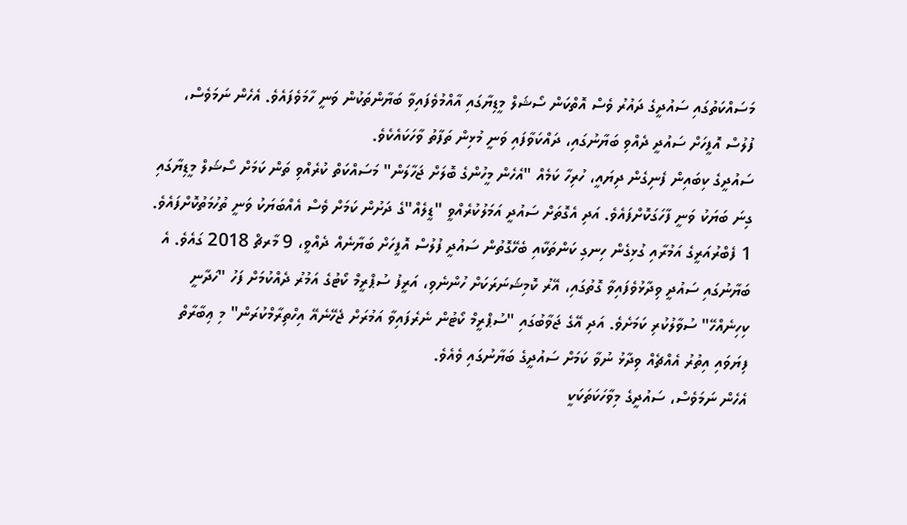މަސައްކަތުގައި ސައުދީގެ ދައުރު ވެސް އޮތްކަން ސޯޝަލް މީޑިޔާގައި އާއްމުވެފައިވާ ބަޔާންތަކުން ވަނީ ހާމަވެފައެވެ. އެހެން ނަމަވެސް، ފުލުސް އޮފީހަށް ސައުދީ ދެއްވި ބަޔާނުގައި، ދައްކަވާފައި ވަނީ މުޅިން ތަފާތު ވާހަކައެކެވެ.
ސައުދީގެ ކިބައިން ފެނިގެން ދިޔައީ، ހުރިހާ ކަމެއް "އެހެން މީހުންގެ ބޮލަށް ޖަހާލަން" މަސައްކަތް ކުރެއްވި ތަން ކަމަށް ސޯޝަލް މީޑިޔާގައި ގިނަ ބަޔަކު ވަނީ ފާހަގަކޮށްފައެވެ. އަދި އެގޮތަށް ސައުދީ އަމަލުކުރެއްވީ "ޑީލެއް"ގެ ދަށުން ކަމަށް ވެސް އެއްބަޔަކު ވަނީ ތުހުމަތުކޮށްފައެވެ.
1 ފެބްރުއަރީގެ އަމުރާއި ގުޅިގެން ހިނގި ކަންތަކާއި ބެހޭގޮތުން ސައުދީ ފުލުސް އޮފީހަށް ބަޔާނެއް ދެއްވީ، 9 މާރޗް 2018 ގައެވެ. އެ ބަޔާނުގައި ސައުދީ ވިދާޅުވެފައިވާ ގޮތުގައި، އޭރު ކޮމިޝަނަރަކަށް ހުންނެވި، އަރީފު ސުޕްރީމް ކޯޓުގެ އަމުރު ދެއްކުމަށް ފަހު "ހަދާނީ ކިހިނެއްހޭ" ސުވާލުކުރި ކަމަށެވެ. އަދި އޭގެ ޖަވާބުގައި "ސުޕްރީމް ކޯޓުން ނެރެފައިވާ އަމުރަށް ޖެހޭނެއޭ އިހްތިރާމްކުރަން" މި ޢިބާރާތް ފިޔަވައި އިތުރު އެއްޗެއް ވިދާޅު ނުވާ ކަމަށް ސައުދީގެ ބަޔާނުގައި ވެއެވެ.
އެހެން ނަމަވެސް، ސައުދީގެ މިވާހަކަތަކަކީ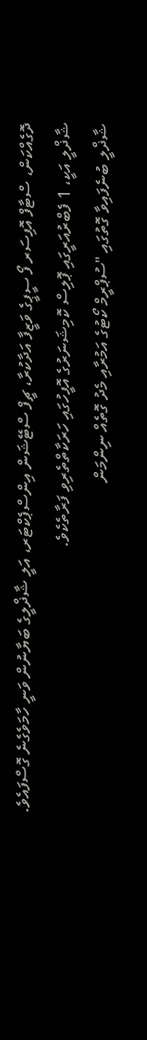ދޮގެއްކަން، ސްޓާފް އޮފިސަރ ފޯ ސީޕީގެ ވަޒީފާ އަދާކުރާ، ޗީފް ސްޓޭޝަން އިންސްޕެކްޓަރ، އަލީ ޝާޛްލީގެ ބަޔާނުން ވަނީ ހާމަވެގެނެ ގޮސްފައެވެ. ޝާޛްލީ އަކީ، 1 ފެބްރުއަރީގައި ޕޮލިސް ކޮމިޝަނަރުގެ އޮފީހުގައި ހަރަކާތްތެރިވި ފަރާތެކެވެ.
ޝާޛްލީ ބުނެފައިވާ ގޮތުގައި "ސުޕްރީމް ކޯޓުގެ އަމުރާއި މެދު ގޮތެއް ނިންމަން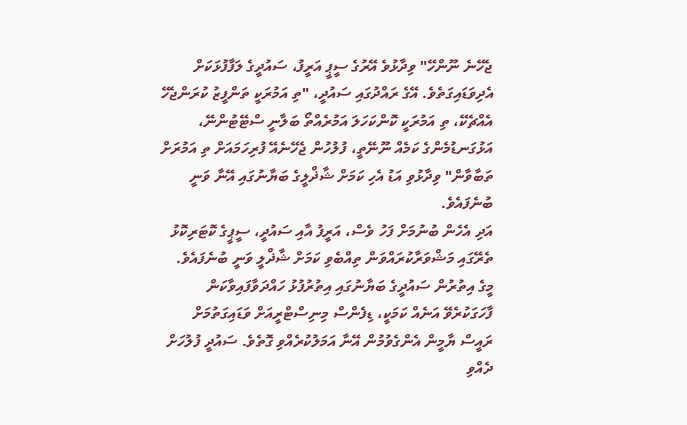ޖެހޭނެ ނޫންހޭ" ވިދާޅުވެ އޭރުގެ ސީޕީ އަރީފު، ސައުދީގެ ލަފާފުޅަކަށް އެދިވަޑައިގަތެވެ. އޭގެ ރައްދުގައި ސައުދީ، "ތި އަމުރަކީ ތަންފީޒު ކުރަންޖެހޭ އެއްޗެކޭ، ތި އަމުރަކީ ކޮންކަހަލަ އަމުރެއްތޯ ބަލާނީ ސްޓޭޓުންނޭ، އަޅުގަނޑުމެންގެ ކަމެއް ނޫނޭތީ، ފުލުހުން ޖެހޭނެއޭ ފުރިހަމައަށް ތި އަމުރަށް ތަބާވާން" ވިދާޅުވި އަޑު އެހި ކަމަށް ޝާޛްލީގެ ބަޔާނުގައި އޭނާ ވަނީ ބުނެފައެވެ.
އަދި އެހެން ބުނުމަށް ފަހު ވެސް، އަރީފު އާއި ސައުދީ، ސީޕީގެ ކޮޓަރިކޮޅު ތެރޭގައި މަޝްވަރާކުރައްވަން ތިއްބެވި ކަމަށް ޝާޛްލީ ވަނީ ބުނެފައެވެ.
މީގެ އިތުރުން ސައުދީގެ ބަޔާނުގައި އިތުރުފުޅު ހައްދަވާފައިވާކަން ފާހަގަކުރެވޭ އަނެއް ކަމަކީ، ޑިފެންސް މިނިސްޓްރީއަށް ވަޑައިގަތުމަށް ރައީސް ޔާމީން އެންގެވުމުން އޭނާ އަމަލުކުރެއްވި ގޮތެވެ. ސައުދީ ފުލުހަށް ދެއްވި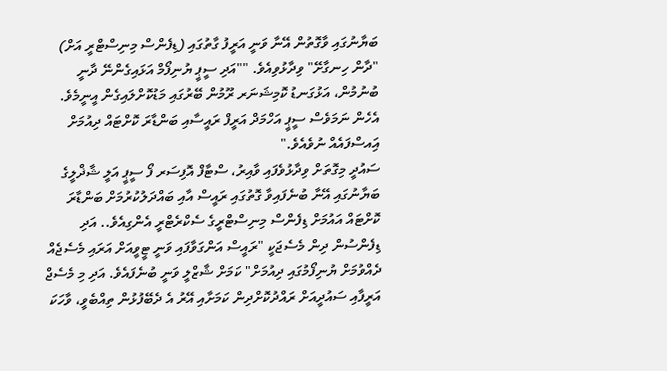ބަޔާނުގައި ވާގޮތުން އޭނާ ވަނީ އަރީފު ގާތުގައި (ޑިފެންސް މިނިސްޓްރީ އަށް) "ދާން ހިނގާށޭ" ވިދާޅުވިއެވެ. ""އަދި ސީޕީ ޔުނިފޯމް އަޅައިގެންނޭ ދާނީ ބުނުމުން، އަޅުގަނޑު ކޮމިޝަނަރ ރޫމުން ބޭރުގައި މަޑުކޮށްލައިގެން އީނީމެވެ. އެހެން ނަމަވެސް ސީޕީ އަހްމަދް އަރީފް ރައީސާއި ބަންޑާރަ ކޮށްޓައް ދިއުމަށް އަިއސްފައެއް ނުވެއެވެ."
ސައުދީ މިގޮތަށް ވިދާޅުވެފައި ވާއިރު، ސްޓާފް އޮފިސަރ ފޯ ސީޕީ އަލީ ޝާޛްލީގެ ބަޔާނުގައި އޭނާ ބުނެފައިވާ ގޮތުގައި ރައީސް އާއި ބައްދަލުކުރުމަށް ބަންޑާރަ ކޮށްޓައް އައުމަށް ޑިފެންސް މިނިސްޓްރީގެ ސެކްރެޓްރީ އެންގިއެވެ.. އަދި ޑިފެންސުން ދިން މެސެޖަކީ "ރައީސް އަންގަވާފައި ވަނީ ޓީވީއަށް އަރައި މެސެޖެއް ދެއްވުމަށް ޔުނިފޯމުގައި ދިއުމަށް" ކަމަށް ޝާޒްލީ ވަނީ ބުނެފައެވެ. އަދި މި މެސެޖް އަރީފާއި ސައުދީއަށް ރައްދުކޮށްދިން ކަމަށާއި އޭރު އެ ދެބޭފުޅުން ތިއްބެވީ، ވާހަކަ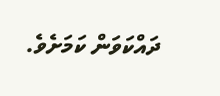ދައްކަވަން ކަމަށެވެ.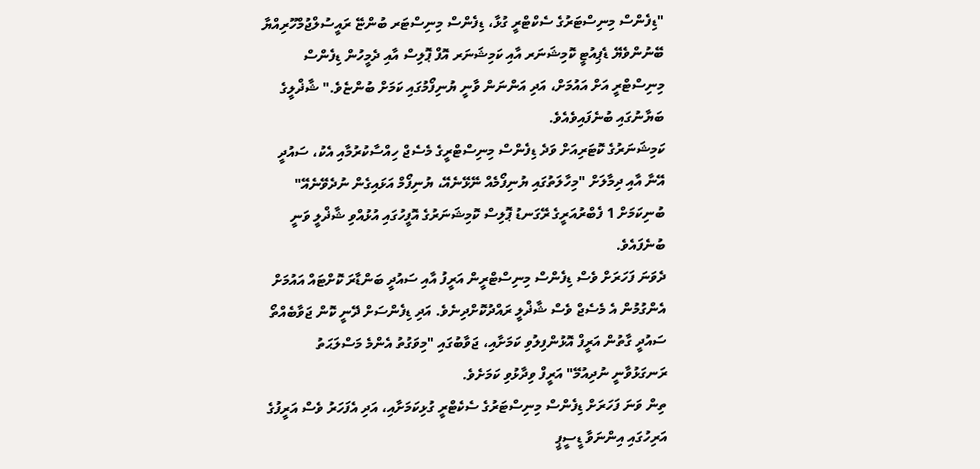"ޑިފެންސް މިނިސްޓަރުގެ ސެކްޓްރީ ގުޅާ، ޑިފެންސް މިނިސްޓަރ ބުންޏޭ ރައީސުލްޖުމްހޫރިއްޔާ ބޭނުންވެޔޭ ޑެޕިއުޓީ ކޮމިޝަނަރ އާއި ކަމިޝަނަރ އޮފް ޕޮލިސް އާއި ދެމީހުން ޑިފެންސް މިނިސްޓްރީ އަށް އައުމަށް، އަދި އަންނަން ވާނީ ޔުނިފޯމުގައި ކަމަށް ބުންޏެވެ." ޝާޛްލީގެ ބަޔާނުގައި ބުނެފައިވެއެވެ.
ކަމިޝަނަރުގެ ކޮޓަރިއަށް ވަދެ ޑިފެންސް މިނިސްޓްރީގެ މެސެޖް ހިއްސާކުރުމާއި އެކު، ސައުދީ އޭނާ އާއި ދިމާލަށް "މިހާލަތުގައި ޔުނިފޯމެއް ނޭޅޭނެއޭ، ޔުނިފޯމް އަޅައިގެން ނުދެވޭނެއޭ" ބުނިކަމަށް 1 ފެބްރުއަރީގެ ރޭގަނޑު ޕޮލިސް ކޮމިޝަނަރުގެ އޮފީހުގައި އުޅުއްވި ޝާޛްލީ ވަނީ ބުނެފައެވެ.
ދެވަނަ ފަހަރަށް ވެސް ޑިފެންސް މިނިސްޓްރީން އަރީފު އާއި ސައުދީ ބަންޑާރަ ކޮށްޓައް އައުމަށް އެންގުމުން އެ މެސެޖް ވެސް ޝާޛްލީ ރައްދުކޮށްދިނެވެ. އަދި ޑިފެންސަށް ދޭނީ ކޮން ޖަވާބެއްތޯ ސައުދީ ގާތުން އަރީފް އޮޅުންފިލުވި ކަމަށާއި، ޖަވާބުގައި "މިވަގުތު އެންމެ މަސްލަޙަތު ރަނގަޅުވާނީ ނުދިއުމޭ" އަރީފް ވިދާޅުވި ކަމަށެވެ.
ތިން ވަނަ ފަހަރަށް ޑިފެންސް މިނިސްޓަރުގެ ސެކެޓްރީ ގުޅިކަމަށާއި، އަދި އެފަހަރު ވެސް އަރީފުގެ އަރިހުގައި އިންނަވާ ޑީސީޕީ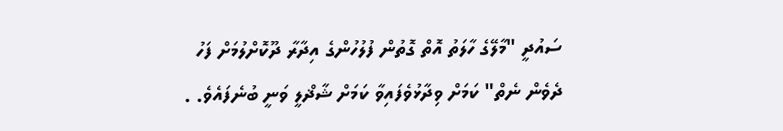ސައުދީ "މާލޭގެ ހާލަތު އޮތް ގޮތުން ފުލުހުންގެ އިދާރާ ދޫކޮށްލުމަށް ފަހު ދެވެން ނެތް" ކަމަށް ވިދާޅުވެފައިވާ ކަމަށް ޝާޛްލީ ވަނީ ބުނެފައެވެ. .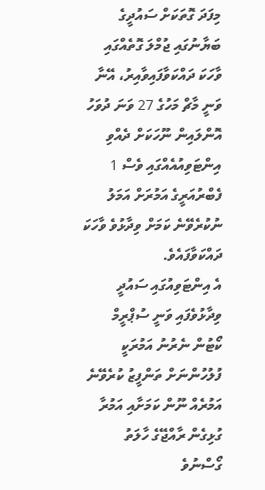މިފަދަ ގޮތަކަށް ސައުދީގެ ބަޔާނުގައި ޖުމްލަ ގޮތެއްގައި ވާހަކަ ދައްކަވާފައިވާއިރު، އޭނާ ވަނީ މާޗް މަހުގެ 27 ވަނަ ދުވަހު އޮންލައިން ނޫހަކަށް ދެއްވި އިންޓަވިއުއެއްގައި ވެސް 1 ފެބްރުއަރީގެ އަމުރަށް އަމަލު ނުކުރެވޭނެ ކަމަށް ވިދާޅުވެ ވާހަކަ ދައްކަވާފައެވެ.
އެ އިންޓަވިއުގައި ސައުދީ ވިދާޅުވެފައި ވަނީ ސުޕްރީމް ކޯޓުން ނެރުނު އަމުރަކީ ފުލުހުންނަށް ތަންފީޒު ކުރެވޭނެ އަމުރެއް ނޫން ކަމަށާއި އަމުރާ ގުޅިގެން ރާއްޖޭގެ ހާލަތު ގޯސްނުވެ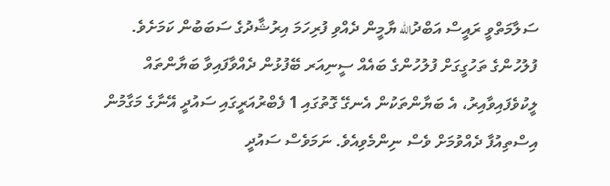ސަލާމަތްވީ ރައީސް އަބްދުالله ޔާމީން ދެއްވި ފުރިހަމަ އިރުޝާދުގެ ސަބަބުން ކަމަށެވެ.
ފުލުހުންގެ ތަހުގީގަށް ފުލުހުންގެ ބައެއް ސީނިއަރ ބޭފުޅުން ދެއްވާފައިވާ ބަޔާންތައް ލީކުވެފައިވާއިރު، އެ ބަޔާންތަކުން އެނގޭ ގޮތުގައި 1 ފެބްރުއަރީގައި ސައުދީ އޭނާގެ މަގާމުން އިސްތިއުފާ ދެއްވުމަށް ވެސް ނިންމެވިއެވެ. ނަމަވެސް ސައުދީ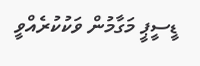ޑީސީޕީ މަގާމުން ވަކުކުރެއްވީ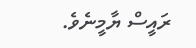ރައީސް ޔާމީނެވެ.